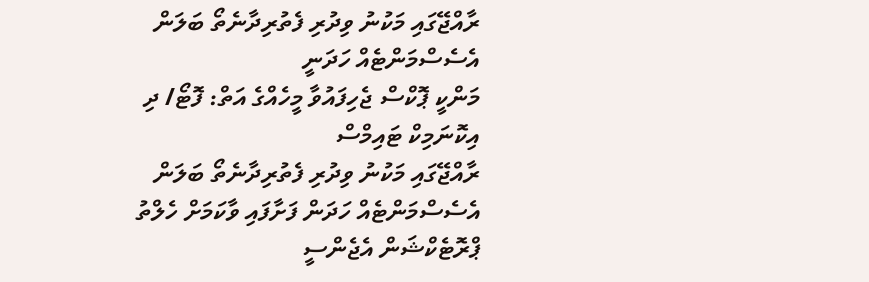ރާއްޖޭގައި މަކުނު ވިދުރި ފެތުރިދާނެތޯ ބަލަން އެސެސްމަންޓެއް ހަދަނީ
މަންކީ ޕޮކްސް ޖެހިފައުވާ މީހެއްގެ އަތް: ފޮޓޯ/ ދި އިކޮނަމިކް ޓައިމްސް
ރާއްޖޭގައި މަކުނު ވިދުރި ފެތުރިދާނެތޯ ބަލަން އެސެސްމަންޓެއް ހަދަން ފަށާފައި ވާކަމަށް ހެލްތު ޕްރޮޓެކްޝަން އެޖެންސީ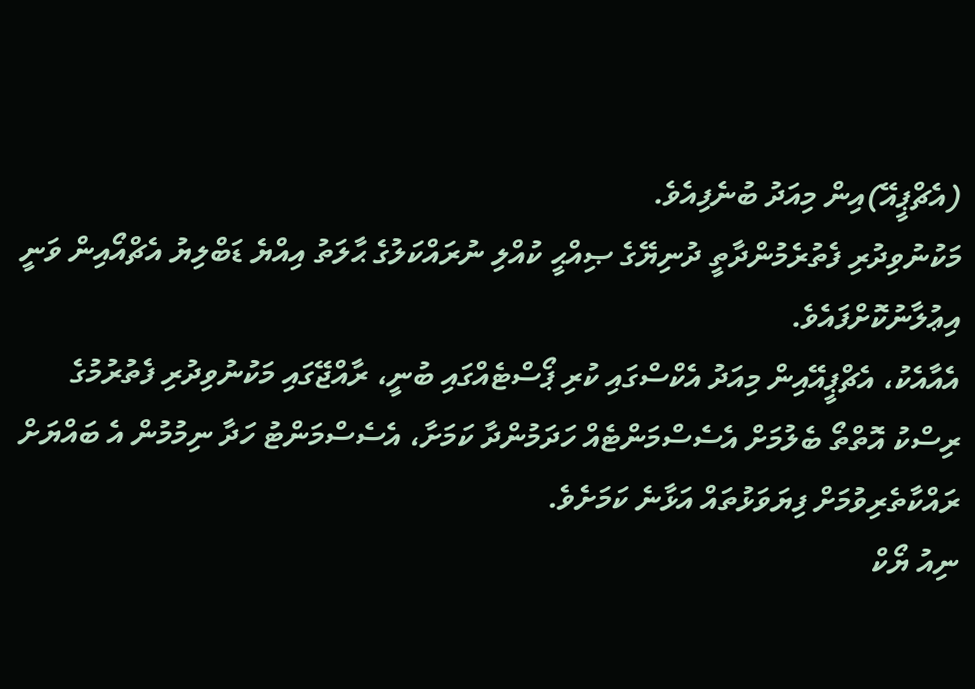(އެޗްޕީއޭ)އިން މިއަދު ބުނެފިއެވެ.
މަކުނުވިދުރި ފެތުރެމުންދާތީ ދުނިޔޭގެ ޞިއްޙީ ކުއްލި ނުރައްކަލުގެ ޙާލަތު އިއްޔެ ޑަބްލިޔު އެޗްއޯއިން ވަނީ އިޢުލާނުކޮށްފައެވެ.
އެއާއެކު، އެޗްޕީއޭއިން މިއަދު އެކްސްގައި ކުރި ޕޯސްޓެއްގައި ބުނީ، ރާއްޖޭގައި މަކުނުވިދުރި ފެތުރުމުގެ ރިސްކު އޮތްތޯ ބެލުމަށް އެސެސްމަންޓެއް ހަދަމުންދާ ކަމަށާ، އެސެސްމަންޓު ހަދާ ނިމުމުން އެ ބައްޔަށް ރައްކާތެރިވުމަށް ފިޔަވަޅުތައް އަޅާނެ ކަމަށެވެ.
ނިއު ޔޯކް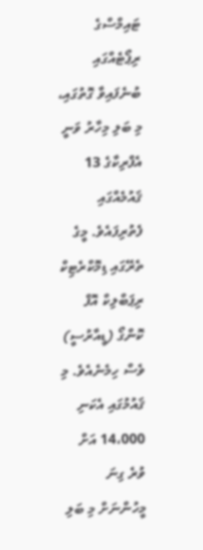ޓައިމްސްގެ ރިޕޯޓެއްގައި ބުނެފައިވާ ގޮތުގައި، މި ބަލި މިހާރު ވަނީ އެފްރިކާގެ 13 ޤައުމެއްގައި ފެތުރިފައެވެ. މީގެ ތެރޭގައި ޑިމޮކްރެޓިކް ރިޕަބްލިކް އޮފް ކޮންގޯ (ޑީއާރުސީ) ވެސް ހިމެނެއެވެ. މި ޤައުމުގައި އެކަނި 14،000 އަށް ވުރެ ގިނަ މީހުންނަށް މި ބަލި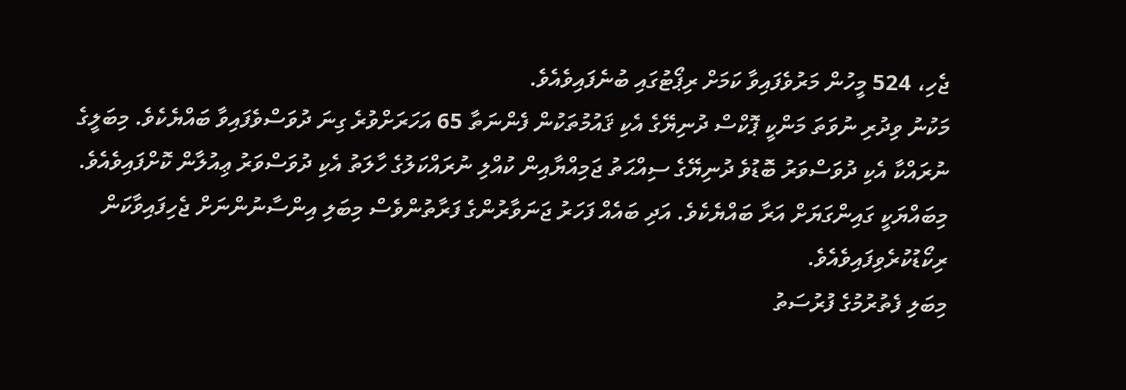ޖެހި، 524 މީހުން މަރުވެފައިވާ ކަމަށް ރިޕޯޓުގައި ބުނެފައިވެއެވެ.
މަކުނު ވިދުރި ނުވަތަ މަންކީ ޕޮކްސް ދުނިޔޭގެ އެކި ޤައުމުތަކުން ފެންނަތާ 65 އަހަރަށްވުރެ ގިނަ ދުވަސްވެފައިވާ ބައްޔެކެވެ. މިބަލީގެ ނުރައްކާ އެކި ދުވަސްވަރު ބޮޑުވެ ދުނިޔޭގެ ސިއްޙަތު ޖަމިއްޔާއިން ކުއްލި ނުރައްކަލުގެ ހާލަތު އެކި ދުވަސްވަރު ޢިއުލާން ކޮށްފައިވެއެވެ.
މިބައްޔަކީ ގައިންގަޔަށް އަރާ ބައްޔެކެވެ. އަދި ބައެއް ފަހަރު ޖަނަވާރުންގެ ފަރާތުންވެސް މިބަލި އިންސާނުންނަށް ޖެހިފައިވާކަން ރިކޯޑުކުރެވިފައިވެއެވެ.
މިބަލި ފެތުރުމުގެ ފުރުސަތު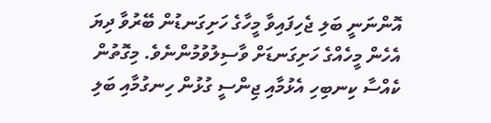އޮންނަނީ ބަލި ޖެހިފައިވާ މީހާގެ ހަށިގަނޑުން ބޭރުވާ ދިޔަ އެހެން މީހެއްގެ ހަށިގަނޑަށް ވާސިލުވުމުންނެވެ. މިގޮތުން ކެއްސާ ކިނބިހި އެޅުމާއި ޖިންސީ ގުޅުން ހިނގުމާއި ބަލި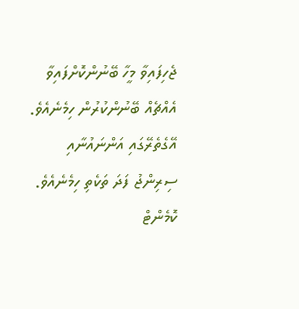ޖެހިފައިވާ މީހާ ބޭނުންކޮށްފައިވާ އެއްޗެއް ބޭނުންކުރުން ހިމެނެއެވެ. އޭގެތެރޭގައި އަންނައުނާއި ސިރިންޖު ފަދަ ތަކެތި ހިމެނެއެވެ.
ކޮމެންޓް